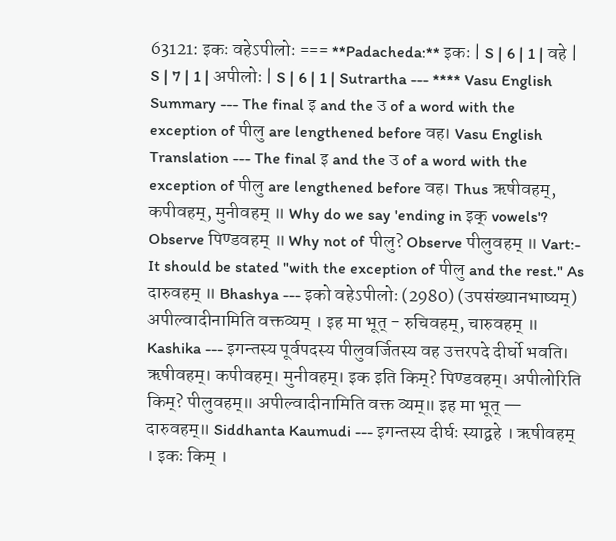63121: इकः वहेऽपीलोः === **Padacheda:** इकः | S | 6 | 1 | वहे | S | 7 | 1 | अपीलोः | S | 6 | 1 | Sutrartha --- **** Vasu English Summary --- The final इ and the उ of a word with the exception of पीलु are lengthened before वह। Vasu English Translation --- The final इ and the उ of a word with the exception of पीलु are lengthened before वह। Thus ऋषीवहम्, कपीवहम्, मुनीवहम् ॥ Why do we say 'ending in इक् vowels'? Observe पिण्डवहम् ॥ Why not of पीलु? Observe पीलुवहम् ॥ Vart:- It should be stated "with the exception of पीलु and the rest." As दारुवहम् ॥ Bhashya --- इको वहेऽपीलोः (2980) (उपसंख्यानभाष्यम्) अपील्वादीनामिति वक्तव्यम् । इह मा भूत् - रुचिवहम्, चारुवहम् ॥ Kashika --- इगन्तस्य पूर्वपदस्य पीलुवर्जितस्य वह उत्तरपदे दीर्घो भवति। ऋषीवहम्। कपीवहम्। मुनीवहम्। इक इति किम्? पिण्डवहम्। अपीलोरिति किम्? पीलुवहम्॥ अपील्वादीनामिति वक्त व्यम्॥ इह मा भूत् — दारुवहम्॥ Siddhanta Kaumudi --- इगन्तस्य दीर्घः स्याद्वहे । ऋषीवहम् । इकः किम् ।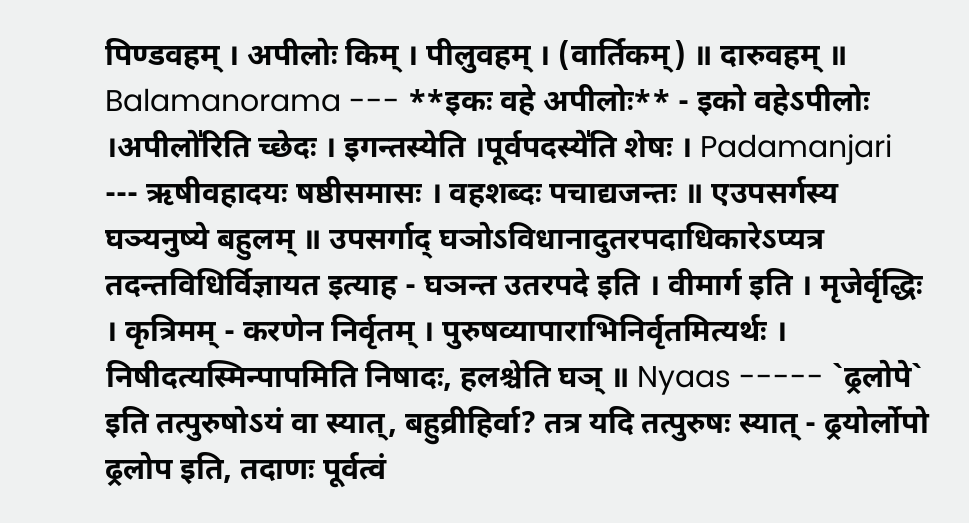पिण्डवहम् । अपीलोः किम् । पीलुवहम् । (वार्तिकम्) ॥ दारुवहम् ॥ Balamanorama --- **इकः वहे अपीलोः** - इको वहेऽपीलोः ।अपीलो॑रिति च्छेदः । इगन्तस्येति ।पूर्वपदस्ये॑ति शेषः । Padamanjari --- ऋषीवहादयः षष्ठीसमासः । वहशब्दः पचाद्यजन्तः ॥ एउपसर्गस्य घञ्यनुष्ये बहुलम् ॥ उपसर्गाद् घञोऽविधानादुतरपदाधिकारेऽप्यत्र तदन्तविधिर्विज्ञायत इत्याह - घञन्त उतरपदे इति । वीमार्ग इति । मृजेर्वृद्धिः । कृत्रिमम् - करणेन निर्वृतम् । पुरुषव्यापाराभिनिर्वृतमित्यर्थः । निषीदत्यस्मिन्पापमिति निषादः, हलश्चेति घञ् ॥ Nyaas ----- `ढ्रलोपे` इति तत्पुरुषोऽयं वा स्यात्, बहुव्रीहिर्वा? तत्र यदि तत्पुरुषः स्यात् - ढ्रयोर्लोपो ढ्रलोप इति, तदाणः पूर्वत्वं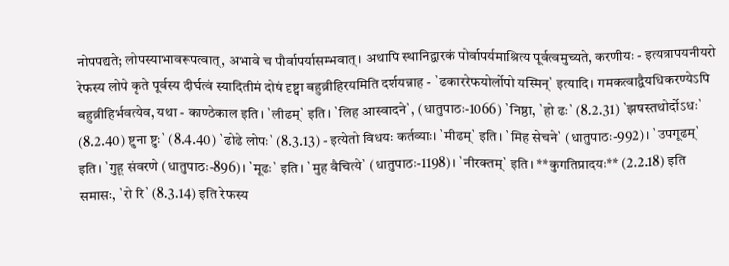नोपपद्यते; लोपस्याभावरूपत्वात्, अभावे च पौर्वापर्यासम्भवात्। अथापि स्थानिद्वारकं पोर्वापर्यमाश्रित्य पूर्वत्वमुच्यते, करणीयः - इत्यत्रापयनीयरो रेफस्य लोपे कृते पूर्वस्य दीर्घत्वं स्यादितीमं दोषं दृष्ट्वा बहुव्रीहिरयमिति दर्शयन्नाह - `ढकाररेफयोर्लोपो यस्मिन्` इत्यादि। गमकत्वाद्वैयधिकरण्येऽपि बहुव्रीहिर्भवत्येव, यथा - काण्ठेकाल इति। `लीढम्` इति। `लिह आस्वादने`, (धातुपाठः-1066) `निष्ठा, `हो ढः` (8.2.31) `झषस्तथोर्दोऽधः` (8.2.40) ष्टुना ष्टुः` (8.4.40) `ढोढे लोपः` (8.3.13) - इत्येतो विधयः कर्तव्याः। `मीढम्` इति। `मिह सेचने` (धातुपाठः-992)। `उपगूढम्` इति। `गुहू संवरणे (धातुपाठः-896)। `मूढः` इति। `मुह वैचित्ये` (धातुपाठः-1198)। `नीरक्तम्` इति। **कुगतिप्रादयः** (2.2.18) इति समासः, `रो रि` (8.3.14) इति रेफस्य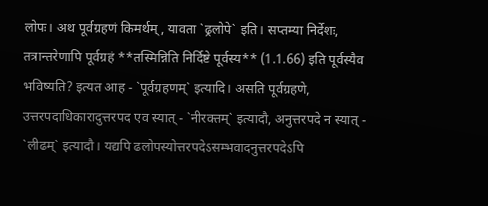लोपः। अथ पूर्वग्रहणं किमर्थम्, यावता `ढ्रलोपे` इति। सप्तम्या निर्देशः, तत्रान्तरेणापि पूर्वग्रहं **तस्मिन्निति निर्दिष्टे पूर्वस्य** (1.1.66) इति पूर्वस्यैव भविष्यति? इत्यत आह - `पूर्वग्रहणम्` इत्यादि। असति पूर्वग्रहणे, उत्तरपदाधिकारादुत्तरपद एव स्यात् - `नीरक्तम्` इत्यादौ, अनुत्तरपदे न स्यात् - `लीढम्` इत्यादौ। यद्यपि ढलोपस्योत्तरपदेऽसम्भवादनुत्तरपदेऽपि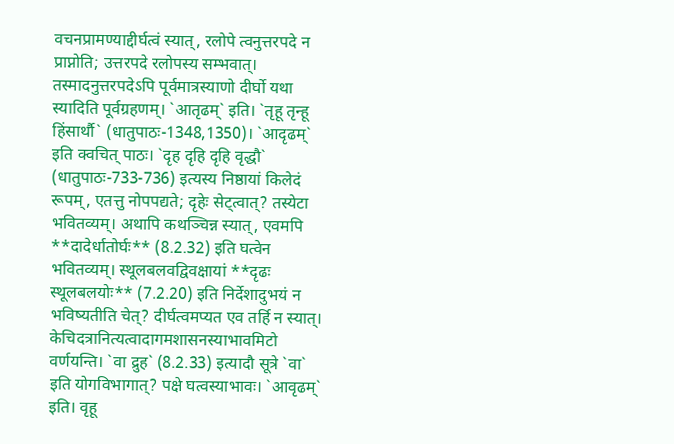वचनप्रामण्याद्दीर्घत्वं स्यात्, रलोपे त्वनुत्तरपदे न प्राप्नोति; उत्तरपदे रलोपस्य सम्भवात्। तस्मादनुत्तरपदेऽपि पूर्वमात्रस्याणो दीर्घो यथा स्यादिति पूर्वग्रहणम्। `आतृढम्` इति। `तृहू तृन्हू हिंसार्थौ` (धातुपाठः-1348,1350)। `आदृढम्` इति क्वचित् पाठः। `दृह दृहि दृहि वृद्धौ` (धातुपाठः-733-736) इत्यस्य निष्ठायां किलेदं रूपम्, एतत्तु नोपपद्यते; दृहेः सेट्त्वात्? तस्येटा भवितव्यम्। अथापि कथञ्चिन्न स्यात्, एवमपि **दादेर्धातोर्घः** (8.2.32) इति घत्वेन भवितव्यम्। स्थूलबलवद्विवक्षायां **दृढः स्थूलबलयोः** (7.2.20) इति निर्देशादुभयं न भविष्यतीति चेत्? दीर्घत्वमप्यत एव तर्हि न स्यात्। केचिदत्रानित्यत्वादागमशासनस्याभावमिटो वर्णयन्ति। `वा द्रुह` (8.2.33) इत्यादौ सूत्रे `वा` इति योगविभागात्? पक्षे घत्वस्याभावः। `आवृढम्` इति। वृहू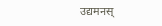उद्यमनस्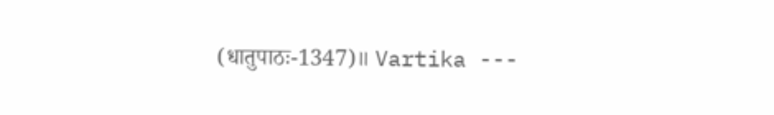(धातुपाठः-1347)॥ Vartika ---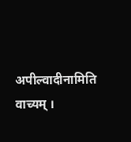अपील्वादीनामिति वाच्यम् ।